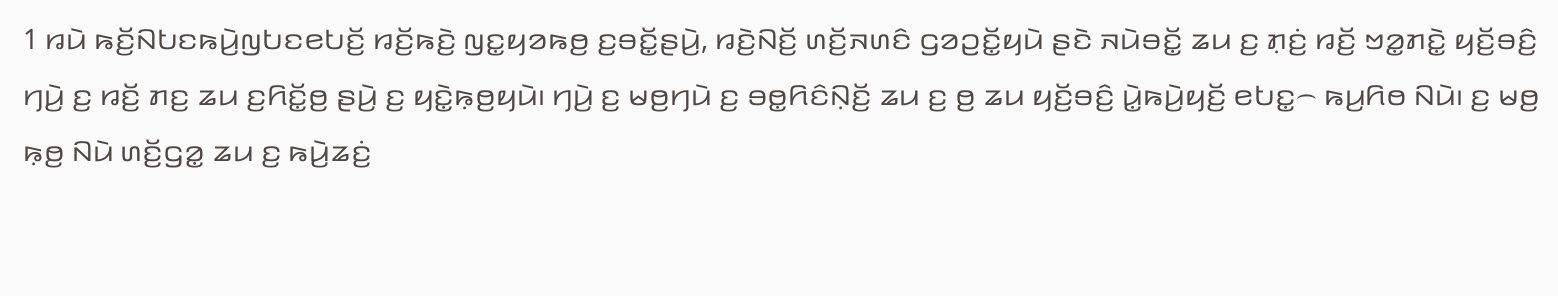1 ꤙꤣꤧ ꤒꤢꤩ꤬ꤡꤝꤢꤒꤣꤧ꤬ꤜꤝꤢꤕꤝꤢꤩ꤬ ꤙꤢꤩ꤬ꤒꤢꤧ꤬ ꤜꤢ꤭ꤟꤤꤒꤥ꤬ ꤢ꤬ꤋꤢꤩ꤭ꤔꤣꤧ꤬, ꤙꤢꤧ꤬ꤡꤢꤩ꤬ ꤛꤢꤩ꤬ꤏꤛꤢꤨ ꤞꤤꤑꤢꤩ꤭ꤟꤣꤧ ꤔꤢꤧ ꤏꤣꤧꤋꤢꤩ꤭ ꤘꤣ ꤢ꤬ ꤊ꤫ꤢꤦ꤬ ꤙꤢꤩ꤬ ꤠꤤ꤭ꤊꤢꤧ꤭ ꤟꤢꤩ꤬ꤋꤢꤨ꤬ ꤚꤣꤧ꤬ ꤢ꤬ ꤙꤢꤩ꤬ ꤊꤢ꤬ ꤘꤣ ꤢ꤬ꤖꤢꤩ꤭ꤥ꤬ ꤔꤣꤧ꤬ ꤢ꤬ ꤟꤢꤧ꤭ꤒ꤫ꤥ꤬ꤟꤣꤧ꤯ ꤚꤣꤧ꤬ ꤢ꤬ ꤗꤥ꤬ꤚꤣꤧ ꤢ꤬ ꤋꤥ꤭ꤖꤢꤨꤡ꤫ꤢꤩ꤬ ꤘꤣ ꤢ꤬ ꤥ꤬ ꤘꤣ ꤟꤢꤩ꤬ꤋꤢꤨ꤬ ꤣꤧ꤭ꤒꤣꤧ꤬ꤟꤢꤩ꤬ ꤕꤝꤢ꤭꤮ ꤒꤣ꤬ꤖꤥ ꤡꤣꤧ꤯ ꤢ꤬ ꤗꤥ꤬ ꤒ꤫ꤥ꤬ ꤡꤣꤧ ꤛꤢꤩ꤬ꤞꤤ꤭ ꤘꤣ ꤢ꤬ ꤒꤣꤧ꤬ꤘꤢꤦ꤬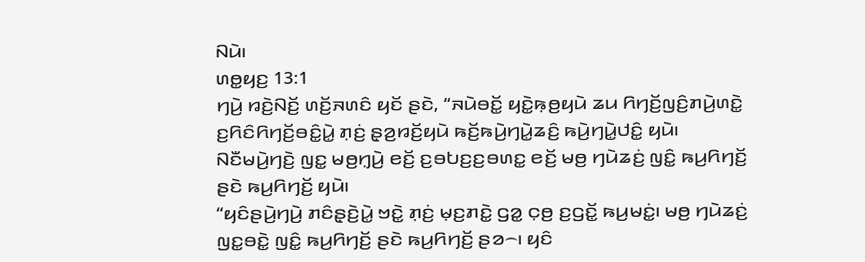ꤡꤣꤧ꤯
ꤛꤥ꤭ꤟꤢ꤬ 13:1
ꤚꤣꤧ꤬ ꤙꤢꤧ꤬ꤡꤢꤩ꤬ ꤛꤢꤩ꤬ꤏꤛꤢꤨ ꤟꤢꤩ ꤔꤢꤧ, “ꤏꤣꤧꤋꤢꤩ꤭ ꤟꤢꤧ꤭ꤒ꤫ꤥ꤬ꤟꤣꤧ ꤘꤣ ꤖꤚꤢꤩ꤬ꤜꤢꤨ꤬ꤊꤣꤧ꤬ꤛꤢꤧ꤭ ꤢ꤬ꤖꤢꤨꤖꤚꤢꤩ꤬ꤋꤢꤨ꤭ꤣꤧ꤭ ꤊ꤫ꤢꤦ꤬ ꤔ꤫ꤤ꤬ꤙꤢꤩ꤬ꤟꤣꤧ ꤒꤢꤩ꤬ꤒꤣꤧ꤬ꤚꤣꤧ꤭ꤘꤢꤨ꤬ ꤒꤣꤧ꤬ꤚꤣꤧ꤭ꤓꤢꤨ꤭ ꤟꤣꤧ꤯
ꤡꤢꤪꤗꤣꤧ꤬ꤚꤢꤧ꤬ ꤜꤢ꤭ ꤗꤥ꤬ꤚ꤫ꤣꤧ꤬ ꤕꤢꤩ꤬ ꤢ꤬ꤋꤝꤢ꤬ꤢ꤬ꤋꤛꤢ꤭ ꤕꤢꤩ꤬ ꤗꤥ꤬ ꤚꤣꤧꤘꤢꤦ꤬ ꤜꤢꤨ꤭ ꤒꤣ꤬ꤖꤚꤢꤩ꤬ ꤔꤢꤧ ꤒꤣ꤬ꤖꤚꤢꤩ꤬ ꤟꤣꤧ꤯
“ꤟꤢꤨꤔꤣꤧ꤬ꤚꤣꤧ꤬ ꤊꤢꤨꤔ꤫ꤢꤧ꤬ꤣꤧ꤭ ꤠꤢꤧ꤭ ꤊ꤫ꤢꤦ꤬ ꤗ꤫ꤢ꤬ꤊꤢꤧ꤭ ꤞꤤ꤭ ꤍ꤫ꤥ꤬ ꤢ꤬ꤞꤢꤩ꤭ ꤒꤣ꤬ꤗꤢꤦ꤭꤯ ꤗꤥ꤬ ꤚꤣꤧꤘꤢꤦ꤬ ꤜꤢ꤭ꤋꤢꤧ꤭ ꤜꤢꤨ꤭ ꤒꤣ꤬ꤖꤚꤢꤩ꤬ ꤔꤢꤧ ꤒꤣ꤬ꤖꤚꤢꤩ꤬ ꤔꤤ꤮꤯ ꤟꤢꤨ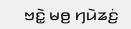ꤠꤢꤧ꤭ ꤗꤥ꤬ ꤚꤣꤧꤘꤢꤦ꤬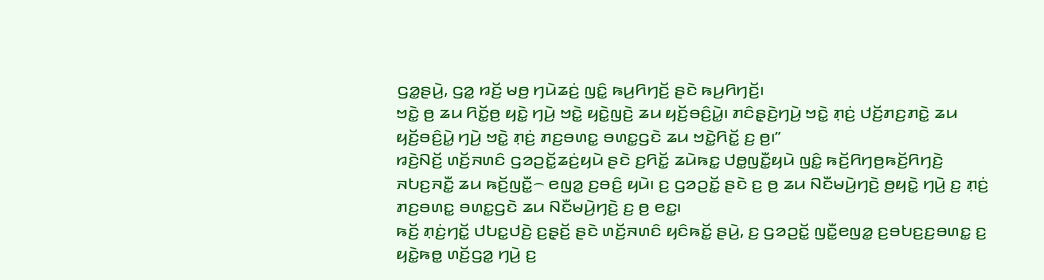ꤞꤤ꤭ꤔꤣꤧ꤬, ꤞꤤ꤭ ꤙꤢꤩ꤬ ꤗꤥ꤬ ꤚꤣꤧꤘꤢꤦ꤬ ꤜꤢꤨ꤭ ꤒꤣ꤬ꤖꤚꤢꤩ꤬ ꤔꤢꤧ ꤒꤣ꤬ꤖꤚꤢꤩ꤬꤯
ꤠꤢꤧ꤭ ꤥ꤬ ꤘꤣ ꤖꤢꤩ꤭ꤥ꤬ ꤟꤢꤧ꤭ ꤚꤣꤧ꤬ ꤠꤢꤧ꤭ ꤟꤢꤧ꤭ꤜꤢꤧ꤬ ꤘꤣ ꤟꤢꤩ꤬ꤋꤢꤨ꤬ꤣꤧ꤭꤯ ꤊꤢꤨꤔ꤫ꤢꤧ꤬ꤚꤣꤧ꤬ ꤠꤢꤧ꤭ ꤊ꤫ꤢꤦ꤬ ꤓꤢꤩ꤬ꤊꤢ꤬ꤊꤢꤧ꤭ ꤘꤣ ꤟꤢꤩ꤬ꤋꤢꤨ꤬ꤣꤧ꤭ ꤚꤣꤧ꤬ ꤠꤢꤧ꤭ ꤊ꤫ꤢꤦ꤬ ꤊꤢ꤬ꤋꤛꤢ꤭ ꤋꤛꤢ꤭ꤞꤢꤧ ꤘꤣ ꤠꤢꤧ꤭ꤖꤢꤩ꤭ ꤢ꤬ ꤥ꤬꤯”
ꤙꤢꤧ꤬ꤡꤢꤩ꤬ ꤛꤢꤩ꤬ꤏꤛꤢꤨ ꤞꤤꤑꤢꤩ꤭ꤘꤢꤦ꤬ꤟꤣꤧ ꤔꤢꤧ ꤢ꤬ꤖꤢꤩ꤭ ꤘꤣꤧꤒꤢ꤭ ꤓꤥ꤭ꤜꤢꤪ꤭ꤟꤣꤧ ꤜꤢꤨ꤭ ꤒꤢꤩ꤬ꤖꤚꤥ꤬ꤒꤢꤩ꤬ꤖꤚꤢꤧ꤬ ꤏꤝꤢ꤬ꤏꤢꤪ꤭ ꤘꤣ ꤒꤢꤩ꤬ꤜꤢꤪ꤭꤮ ꤕꤜꤤ꤭ ꤢ꤬ꤋꤢꤨ꤬ ꤟꤣꤧ꤯ ꤢ꤬ ꤞꤤꤑꤢꤩ꤭ ꤔꤢꤧ ꤢ꤬ ꤥ꤬ ꤘꤣ ꤡꤢꤪꤗꤣꤧ꤬ꤚꤢꤧ꤬ ꤥ꤬ꤟꤢꤧ꤭ ꤚꤣꤧ꤬ ꤢ꤬ ꤊ꤫ꤢꤦ꤬ ꤊꤢ꤬ꤋꤛꤢ꤭ ꤋꤛꤢ꤭ꤞꤢꤧ ꤘꤣ ꤡꤢꤪꤗꤣꤧ꤬ꤚꤢꤧ꤬ ꤢ꤬ ꤥ꤬ ꤕꤢ꤭꤯
ꤒꤢꤩ꤬ ꤊ꤫ꤢꤦ꤬ꤚꤢꤩ꤭ ꤓꤝꤢ꤭ꤓꤢꤧ꤬ ꤢ꤬ꤔ꤫ꤢꤩ꤬ ꤔꤢꤧ ꤛꤢꤩ꤬ꤏꤛꤢꤨ ꤟꤢꤨꤒꤢꤩ꤭ ꤔꤣꤧ꤬, ꤢ꤬ ꤞꤤꤑꤢꤩ꤭ ꤜꤢꤪ꤭ꤕꤜꤤ꤭ ꤢ꤬ꤋꤝꤢ꤬ꤢ꤬ꤋꤛꤢ꤭ ꤢ꤬ ꤟꤢꤧ꤭ꤒꤥ꤭ ꤛꤢꤩ꤬ꤞꤤ꤭ ꤚꤣꤧ꤬ ꤢ꤬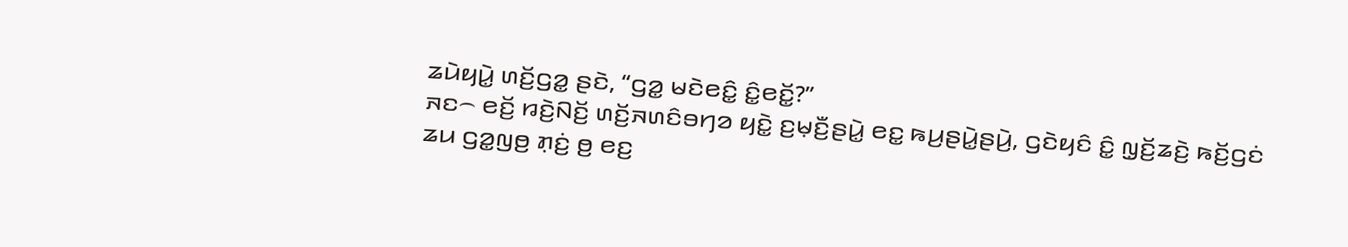ꤘꤣꤧꤟꤣꤧ꤭ ꤛꤢꤩ꤬ꤞꤤ꤭ ꤔꤢꤧ, “ꤞꤤ꤭ ꤗꤢꤧꤕꤢꤨ꤭ ꤢꤨ꤭ꤕꤢꤩ꤭?”
ꤏꤢ꤮ ꤕꤢꤩ꤬ ꤙꤢꤧ꤬ꤡꤢꤩ꤬ ꤛꤢꤩ꤬ꤏꤛꤢꤨꤋꤚꤤ ꤟꤢꤧ꤭ ꤢ꤬ꤗ꤫ꤢꤪ꤬ꤔꤣꤧ꤭ ꤕꤢ꤭ ꤒꤣ꤬ꤔꤣꤧ꤭ꤔꤣꤧ꤬, ꤞꤢꤧꤟꤢꤨ ꤢꤨ꤭ ꤜ꤫ꤢꤩ꤬ꤘꤢꤧ꤬ ꤒꤢꤩ꤬ꤞꤢꤦ ꤘꤣ ꤞꤤ꤭ꤜꤥ꤬ ꤊ꤫ꤢꤦ꤬ ꤥ꤬ ꤕꤢ꤬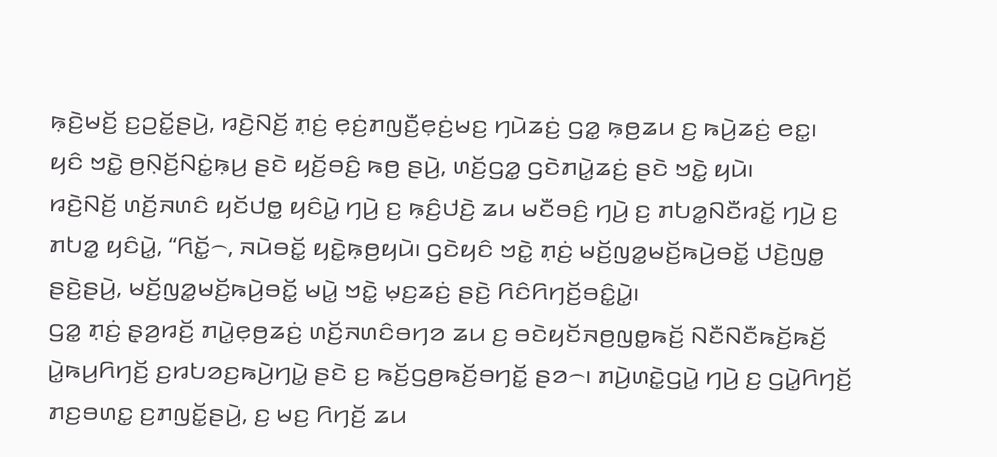ꤒ꤫ꤢꤧ꤬ꤗꤢꤩ꤬ ꤢ꤬ꤑꤢꤩ꤭ꤔꤣꤧ꤬, ꤙꤢꤧ꤬ꤡꤢꤩ꤬ ꤊ꤫ꤢꤦ꤬ ꤕ꤫ꤢꤦ꤬ꤊꤜꤢꤪ꤬ꤕ꤫ꤢꤦ꤬ꤗꤢ꤬ ꤚꤣꤧꤘꤢꤦ꤬ ꤞꤤ꤭ ꤒ꤫ꤥ꤬ꤘꤣ ꤢ꤬ ꤒꤣꤧ꤬ꤘꤢꤦ꤬ ꤕꤢ꤭꤯
ꤟꤢꤨ ꤠꤢꤧ꤭ ꤥ꤬ꤡ꤫ꤢꤩ꤬ꤡꤢꤦ꤭ꤒ꤫ꤣ꤬ ꤔꤢꤧ ꤟꤢꤩ꤬ꤋꤢꤨ꤬ ꤒꤥ꤬ ꤔꤣꤧ꤬, ꤛꤢꤩ꤬ꤞꤤ꤭ ꤞꤢꤧꤊꤣꤧ꤭ꤘꤢꤦ꤬ ꤔꤢꤧ ꤠꤢꤧ꤭ ꤟꤣꤧ꤯
ꤙꤢꤧ꤬ꤡꤢꤩ꤬ ꤛꤢꤩ꤬ꤏꤛꤢꤨ ꤟꤢꤩꤓꤥ꤭ ꤟꤢꤨꤣꤧ꤭ ꤚꤣꤧ꤬ ꤢ꤬ ꤒ꤫ꤢꤨ꤬ꤓꤢꤧ꤬ ꤘꤣ ꤗꤢꤪꤋꤢꤨ꤬ ꤚꤣꤧ꤬ ꤢ꤬ ꤊꤝꤤ꤭ꤡꤢꤪꤙꤢꤩ꤭ ꤚꤣꤧ꤬ ꤢ꤬ ꤊꤝꤤ꤭ ꤟꤢꤨꤣꤧ꤭, “ꤖꤢꤩ꤭꤮, ꤏꤣꤧꤋꤢꤩ꤭ ꤟꤢꤧ꤭ꤒ꤫ꤥ꤬ꤟꤣꤧ꤯ ꤞꤢꤧꤟꤢꤨ ꤠꤢꤧ꤭ ꤊ꤫ꤢꤦ꤬ ꤗꤢꤩ꤬ꤜꤤ꤭ꤗꤢꤩ꤬ꤒꤣꤧ꤬ꤋꤢꤩ꤭ ꤓꤢꤧ꤬ꤜꤥ꤭ ꤔꤢꤧ꤬ꤔꤣꤧ꤬, ꤗꤢꤩ꤬ꤜꤤ꤭ꤗꤢꤩ꤬ꤒꤣꤧ꤬ꤋꤢꤩ꤭ ꤗꤣꤧ꤭ ꤠꤢꤧ꤭ ꤗ꤫ꤢ꤬ꤘꤢꤦ꤬ ꤔꤢꤧ꤬ ꤖꤢꤨꤖꤚꤢꤩ꤬ꤋꤢꤨ꤭ꤣꤧ꤭꤯
ꤞꤤ꤭ ꤊ꤫ꤢꤦ꤬ ꤔ꤫ꤤ꤬ꤙꤢꤩ꤬ ꤊꤣꤧ꤭ꤕ꤫ꤥ꤬ꤘꤢꤦ꤬ ꤛꤢꤩ꤬ꤏꤛꤢꤨꤋꤚꤤ ꤘꤣ ꤢ꤬ ꤋꤢꤧꤟꤢꤩꤏꤥ꤬ꤜꤥ꤭ꤒꤢꤩ꤬ ꤡꤢꤪꤡꤢꤪꤒꤢꤩ꤬ꤒꤢꤩ꤬ ꤣꤧ꤭ꤒꤣ꤬ꤖꤚꤢꤩ꤬ ꤢ꤬ꤙꤝꤤꤢ꤬ꤒꤣꤧ꤬ꤚꤣꤧ꤭ ꤔꤢꤧ ꤢ꤬ ꤒꤢꤩ꤬ꤞꤥ꤬ꤒꤢꤩ꤬ꤋꤚꤢꤩ꤭ ꤔꤤ꤮꤯ ꤊꤣꤧ꤬ꤛꤢꤧ꤭ꤞꤣꤧ꤭ ꤚꤣꤧ꤬ ꤢ꤬ ꤞꤣꤧ꤭ꤖꤚꤢꤩ꤬ ꤊꤢ꤬ꤋꤛꤢ꤭ ꤢ꤬ꤊꤜꤢꤩ꤭ꤔꤣꤧ꤬, ꤢ꤬ ꤗꤢ꤬ ꤖꤚꤢꤩ꤬ ꤘꤣ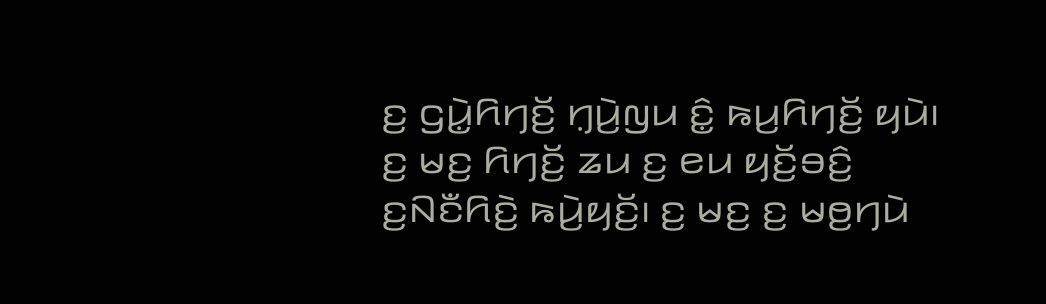ꤢ꤬ ꤞꤣꤧ꤭ꤖꤚꤢꤩ꤬ ꤚ꤫ꤣꤧ꤬ꤜꤣ ꤢꤨ꤭ ꤒꤣ꤬ꤖꤚꤢꤩ꤬ ꤟꤣꤧ꤯ ꤢ꤬ ꤗꤢ꤬ ꤖꤚꤢꤩ꤬ ꤘꤣ ꤢ꤬ ꤕꤣ ꤟꤢꤩ꤬ꤋꤢꤨ꤬ ꤢ꤬ꤡꤢꤪꤖꤢꤧ꤬ ꤒꤣꤧ꤬ꤟꤢꤩ꤬꤯ ꤢ꤬ ꤗꤢ꤬ ꤢ꤬ ꤗꤥ꤬ꤚꤣꤧ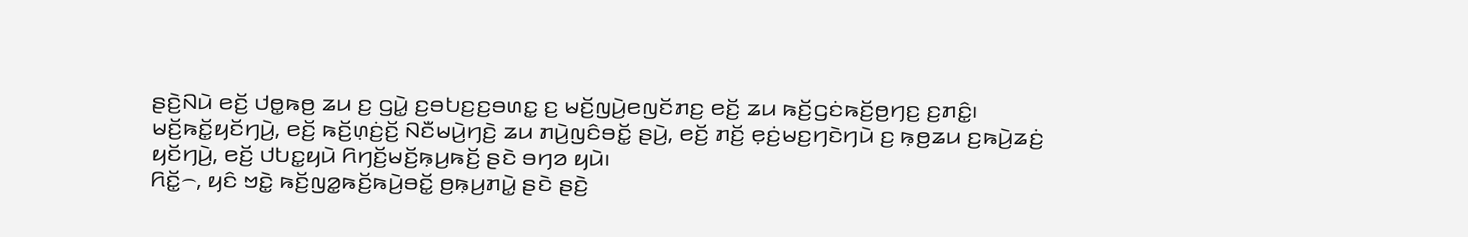ꤔꤢꤧ꤬ꤡꤣꤧ ꤕꤢꤩ꤬ ꤓꤥ꤭ꤒꤥ꤬ ꤘꤣ ꤢ꤬ ꤞꤣꤧ꤭ ꤢ꤬ꤋꤝꤢ꤬ꤢ꤬ꤋꤛꤢ꤭ ꤢ꤬ ꤗꤢꤩ꤬ꤜꤣꤧ꤬ꤕꤜꤢꤩꤊꤢ꤬ ꤕꤢꤩ꤬ ꤘꤣ ꤒꤢꤩ꤬ꤞꤢꤦꤒꤢꤩ꤬ꤥ꤬ꤚꤢ꤬ ꤢ꤬ꤊꤢꤨ꤭꤯
ꤗꤢꤩ꤬ꤒꤢꤩ꤭ꤟꤢꤩꤚꤣꤧ꤬, ꤕꤢꤩ꤬ ꤒꤢꤩ꤬ꤛ꤫ꤢꤦ꤬ꤢꤩ꤬ ꤡꤢꤪꤗꤣꤧ꤬ꤚꤢꤧ꤬ ꤘꤣ ꤊꤣꤧ꤬ꤜꤢꤨꤋꤢꤩ꤭ ꤔꤣꤧ꤬, ꤕꤢꤩ꤬ ꤊꤢꤩ꤬ ꤕ꤫ꤢꤦ꤬ꤗꤢ꤬ꤚꤢꤧꤚꤣꤧ ꤢ꤬ ꤒ꤫ꤥ꤬ꤘꤣ ꤢ꤬ꤒꤣꤧ꤬ꤘꤢꤦ꤬ ꤟꤢꤩꤚꤣꤧ꤬, ꤕꤢꤩ꤬ ꤓꤝꤢ꤭ꤟꤣꤧ ꤖꤚꤢꤩ꤬ꤗꤢꤩ꤬ꤒ꤫ꤣ꤬ꤒꤢꤩ꤬ ꤔꤢꤧ ꤋꤚꤤ ꤟꤣꤧ꤯
ꤖꤢꤩ꤭꤮, ꤟꤢꤨ ꤠꤢꤧ꤭ ꤒꤢꤩ꤬ꤜꤤ꤭ꤒꤢꤩ꤬ꤒꤣꤧ꤬ꤋꤢꤩ꤭ ꤥ꤬ꤒ꤫ꤣ꤬ꤊꤣꤧ꤭ ꤔꤢꤧ ꤔꤢꤧ꤬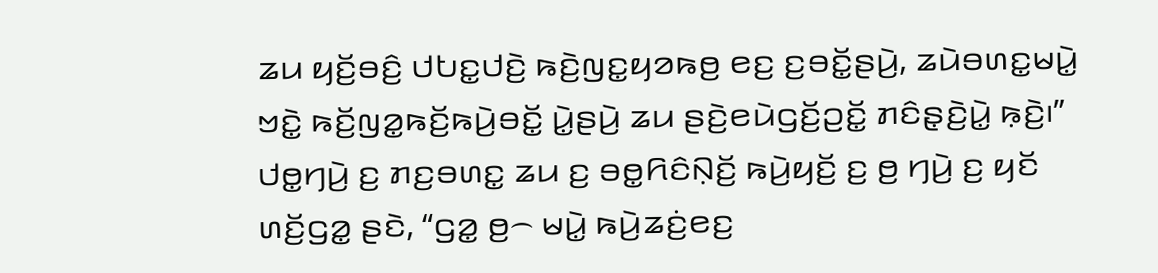ꤘꤣ ꤟꤢꤩ꤬ꤋꤢꤨ꤬ ꤓꤝꤢ꤭ꤓꤢꤧ꤬ ꤒꤢꤧ꤬ꤜꤢ꤭ꤟꤤꤒꤥ꤬ ꤕꤢ꤬ ꤢ꤬ꤋꤢꤩ꤭ꤔꤣꤧ꤬, ꤘꤣꤧꤋꤛꤢ꤭ꤗꤣꤧ꤭ ꤠꤢꤧ꤭ ꤒꤢꤩ꤬ꤜꤤ꤭ꤒꤢꤩ꤬ꤒꤣꤧ꤬ꤋꤢꤩ꤭ ꤣꤧ꤭ꤔꤣꤧ꤬ ꤘꤣ ꤔꤢꤧ꤬ꤕꤣꤧꤞꤢꤩ꤬ꤑꤢꤩ꤭ ꤊꤢꤨꤔ꤫ꤢꤧ꤬ꤣꤧ꤭ ꤒ꤫ꤢꤧ꤬꤯”
ꤓꤥ꤭ꤚꤣꤧ꤬ ꤢ꤬ ꤊꤢ꤬ꤋꤛꤢ꤭ ꤘꤣ ꤢ꤬ ꤋꤥ꤭ꤖꤢꤨꤡ꤫ꤢꤩ꤬ ꤒꤣꤧ꤬ꤟꤢꤩ꤬ ꤢ꤬ ꤥ꤬ ꤚꤣꤧ꤬ ꤢ꤬ ꤟꤢꤩ ꤛꤢꤩ꤬ꤞꤤ꤭ ꤔꤢꤧ, “ꤞꤤ꤭ ꤥ꤬꤮ ꤗꤣꤧ꤭ ꤒꤣꤧ꤬ꤘꤢꤦ꤬ꤕꤢ꤬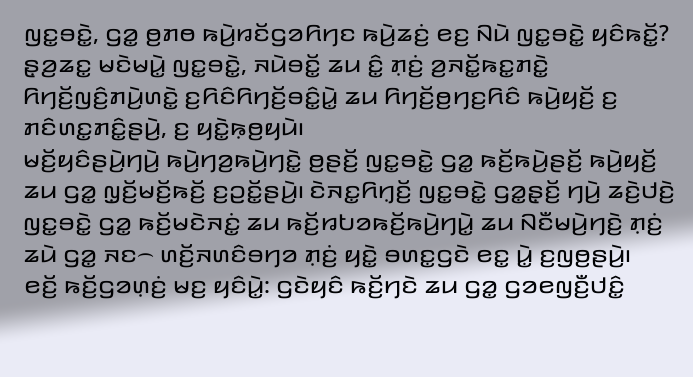ꤜꤢ꤭ꤋꤢꤧ꤭, ꤞꤤ꤭ ꤥ꤬ꤊꤥ ꤒꤣꤧ꤬ꤙꤢꤩꤞꤤꤖꤚꤢ ꤒꤣꤧ꤬ꤘꤢꤦ꤬ ꤕꤢ꤬ ꤡꤣꤧ ꤜꤢ꤭ꤋꤢꤧ꤭ ꤟꤢꤨꤒꤢꤩ꤭? ꤔ꤫ꤤ꤬ꤘꤢ꤭ ꤗꤢꤧꤗꤣꤧ꤭ ꤜꤢ꤭ꤋꤢꤧ꤭, ꤏꤣꤧꤋꤢꤩ꤭ ꤘꤣ ꤢꤨ꤭ ꤊ꤫ꤢꤦ꤬ ꤤ꤬ꤏꤢꤩ꤭ꤒꤢ꤭ꤊꤢꤧ꤭ ꤖꤚꤢꤩ꤬ꤜꤢꤨ꤬ꤊꤣꤧ꤬ꤛꤢꤧ꤭ ꤢ꤬ꤖꤢꤨꤖꤚꤢꤩ꤬ꤋꤢꤨ꤭ꤣꤧ꤭ ꤘꤣ ꤖꤚꤢꤩ꤬ꤥ꤬ꤚꤢ꤬ꤖꤢꤨ ꤒꤣꤧ꤬ꤟꤢꤩ꤬ ꤢ꤬ ꤊꤢꤨꤛꤢ꤭ꤊꤢꤨ꤭ꤔꤣꤧ꤬, ꤢ꤬ ꤟꤢꤧ꤭ꤒ꤫ꤥ꤬ꤟꤣꤧ꤯
ꤗꤢꤩ꤬ꤟꤢꤨꤔꤣꤧ꤬ꤚꤣꤧ꤬ ꤒꤣꤧ꤬ꤚꤤ꤬ꤒꤣꤧ꤬ꤚꤢꤧ꤭ ꤥ꤬ꤔꤢꤩ꤬ ꤜꤢ꤭ꤋꤢꤧ꤭ ꤞꤤ꤭ ꤒꤢꤩ꤬ꤒꤣꤧ꤬ꤔꤢꤩ꤬ ꤒꤣꤧ꤬ꤟꤢꤩ꤬ ꤘꤣ ꤞꤤ꤭ ꤜ꤫ꤢꤩ꤬ꤗꤢꤩ꤬ꤒꤢꤩ꤬ ꤢ꤬ꤑꤢꤩ꤭ꤔꤣꤧ꤬꤯ ꤢꤧꤏꤢ꤭ꤖꤚ꤫ꤢꤩ꤬ ꤜꤢ꤭ꤋꤢꤧ꤭ ꤞꤤ꤭ꤔ꤫ꤢꤩ꤬ ꤚꤣꤧ꤬ ꤘꤢꤧ꤬ꤓꤢꤧ꤬ ꤜꤢ꤭ꤋꤢꤧ꤭ ꤞꤤ꤭ ꤒꤢꤩ꤬ꤗꤢꤧꤏꤢꤦ꤭ ꤘꤣ ꤒꤢꤩ꤬ꤙꤝꤤꤒꤢꤩ꤬ꤒꤣꤧ꤬ꤚꤣꤧ꤭ ꤘꤣ ꤡꤢꤪꤗꤣꤧ꤬ꤚꤢꤧ꤬ ꤊ꤫ꤢꤦ꤬ ꤘꤣꤧ ꤞꤤ꤭ ꤏꤢ꤮ ꤛꤢꤩ꤬ꤏꤛꤢꤨꤋꤚꤤ ꤊ꤫ꤢꤦ꤬ ꤟꤢꤧ꤭ ꤋꤛꤢ꤭ꤞꤢꤧ ꤕꤢ꤭ ꤣꤧ꤭ ꤢ꤬ꤜꤥ꤬ꤔꤣꤧ꤬꤯
ꤕꤢꤩ꤬ ꤒꤢꤩ꤬ꤞꤤꤛ꤫ꤢꤦ꤬ ꤗꤢ꤬ ꤟꤢꤨꤣꤧ꤭: ꤞꤢꤧꤟꤢꤨ ꤒꤢꤩ꤬ꤚꤢꤧ ꤘꤣ ꤞꤤ꤭ ꤞꤤꤕꤜꤢꤪ꤬ꤓꤢꤨ꤭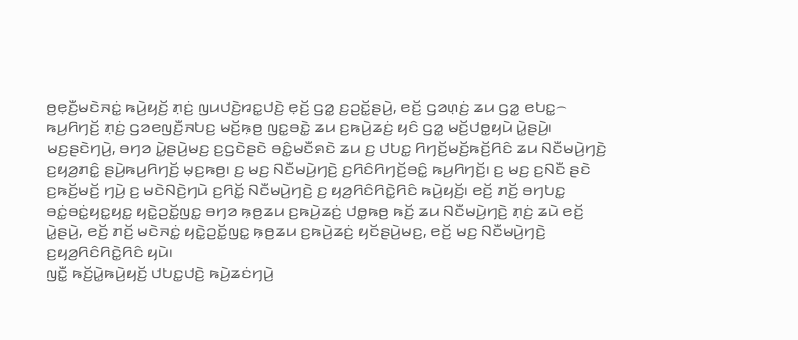ꤥ꤬ꤕ꤫ꤢꤪ꤬ꤗꤢꤧꤏꤢꤦ꤭ ꤒꤣꤧ꤬ꤟꤢꤩ꤬ ꤊ꤫ꤢꤦ꤬ ꤜꤣꤓꤢꤧ꤬ꤙꤢ꤭ꤓꤢꤧ꤬ ꤕ꤫ꤢꤩ꤬ ꤞꤤ꤭ ꤢ꤬ꤑꤢꤩ꤭ꤔꤣꤧ꤬, ꤕꤢꤩ꤬ ꤞꤤꤛ꤫ꤢꤦ꤬ ꤘꤣ ꤞꤤ꤭ ꤕꤝꤢ꤭꤮ ꤒꤣ꤬ꤖꤚꤢꤩ꤬ ꤊ꤫ꤢꤦ꤬ ꤞꤤꤕꤜꤢꤪ꤬ꤏꤝꤢ꤬ ꤗꤢꤩ꤬ꤒ꤫ꤥ꤬ ꤜꤢ꤭ꤋꤢꤧ꤭ ꤘꤣ ꤢ꤬ꤒꤣꤧ꤬ꤘꤢꤦ꤬ ꤟꤢꤨ ꤞꤤ꤭ ꤗꤢꤩ꤬ꤓꤥ꤭ꤟꤣꤧ ꤣꤧ꤭ꤔꤣꤧ꤬꤯
ꤗꤢ꤬ꤔꤢꤧꤚꤣꤧ꤬, ꤋꤚꤤ ꤣꤧ꤭ꤔꤣꤧ꤬ꤗꤢ꤬ ꤢ꤬ꤞꤢꤧꤔꤢꤧ ꤋꤢꤨ꤭ꤗꤢꤪꤎꤢꤧ ꤘꤣ ꤢ꤬ ꤓꤝꤢ꤭ ꤖꤚꤢꤩ꤬ꤗꤢꤩ꤬ꤒꤢꤩ꤬ꤖꤢꤨ ꤘꤣ ꤡꤢꤪꤗꤣꤧ꤬ꤚꤢꤧ꤬ ꤢ꤬ꤟꤤ꤬ꤊꤢꤨ꤭ ꤔꤣꤧ꤬ꤒꤣ꤬ꤖꤚꤢꤩ꤬ ꤗ꤫ꤢ꤬ꤒꤥ꤬꤯ ꤢ꤬ ꤗꤢ꤬ ꤡꤢꤪꤗꤣꤧ꤬ꤚꤢꤧ꤬ ꤢ꤬ꤖꤢꤨꤖꤚꤢꤩ꤬ꤋꤢꤨ꤭ ꤒꤣ꤬ꤖꤚꤢꤩ꤬꤯ ꤢ꤬ ꤗꤢ꤬ ꤢ꤬ꤡꤢꤪ ꤔꤢꤧ ꤢ꤬ꤒꤢꤩ꤬ꤗꤢꤩ꤬ ꤚꤣꤧ꤬ ꤢ꤬ ꤗꤢꤧꤡꤢꤧ꤬ꤚꤣꤧ ꤢ꤬ꤖꤢꤩ꤭ ꤡꤢꤪꤗꤣꤧ꤬ꤚꤢꤧ꤬ ꤢ꤬ ꤟꤤ꤬ꤖꤢꤨꤖꤢꤧ꤭ꤖꤢꤨ ꤒꤣꤧ꤬ꤟꤢꤩ꤬꤯ ꤕꤢꤩ꤬ ꤊꤢꤩ꤬ ꤋꤚꤝꤢ꤭ ꤋꤢꤦ꤭ꤋꤢꤦ꤭ꤟꤢ꤭ꤟꤢ꤭ ꤟꤢꤧ꤭ꤑꤢꤩ꤭ꤜꤢ꤭ ꤋꤚꤤ ꤒ꤫ꤥ꤬ꤘꤣ ꤢ꤬ꤒꤣꤧ꤬ꤘꤢꤦ꤬ ꤓꤥ꤭ꤒꤥ꤬ ꤒꤢꤩ꤬ ꤘꤣ ꤡꤢꤪꤗꤣꤧ꤬ꤚꤢꤧ꤬ ꤊ꤫ꤢꤦ꤬ ꤘꤣꤧ ꤕꤢꤩ꤬ ꤣꤧ꤭ꤔꤣꤧ꤬, ꤕꤢꤩ꤬ ꤊꤢꤩ꤬ ꤗꤢꤧꤏꤢꤦ꤭ ꤟꤢꤧ꤭ꤑꤢꤩ꤭ꤜꤢ꤭ ꤒ꤫ꤥ꤬ꤘꤣ ꤢ꤬ꤒꤣꤧ꤬ꤘꤢꤦ꤬ ꤟꤢꤩꤔꤣꤧ꤬ꤗꤢ꤬, ꤕꤢꤩ꤬ ꤗꤢ꤬ ꤡꤢꤪꤗꤣꤧ꤬ꤚꤢꤧ꤬ ꤢ꤬ꤟꤤ꤬ꤖꤢꤨꤖꤢꤧ꤭ꤖꤢꤨ ꤟꤣꤧ꤯
ꤜꤢꤪ꤭ ꤒꤢꤩ꤬ꤣꤧ꤭ꤒꤣꤧ꤬ꤟꤢꤩ꤬ ꤓꤝꤢ꤭ꤓꤢꤧ꤬ ꤒꤣꤧ꤬ꤘꤢꤦꤚꤣꤧ꤬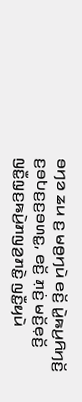ꤋꤚꤤ ꤘꤣ ꤢ꤬ ꤗꤥ꤬ꤚꤣꤧ ꤕꤢꤩ꤬ ꤣꤧ꤭ꤒꤣ꤬ꤖꤚꤢꤩ꤬ ꤢ꤬ꤋꤝꤢ꤬ꤢ꤬ꤋꤛꤢ꤭, ꤕꤢꤩ꤬ ꤊ꤫ꤢꤦ꤬ ꤗꤢꤩ꤬ꤕ꤫ꤢꤩ꤬ ꤜꤢꤪ꤭ꤜ꤫ꤢ꤬ꤒꤣꤧ꤬ꤊꤜꤤ꤬ꤊꤢꤧ꤭ ꤜꤢꤪ꤭ꤟꤣꤧ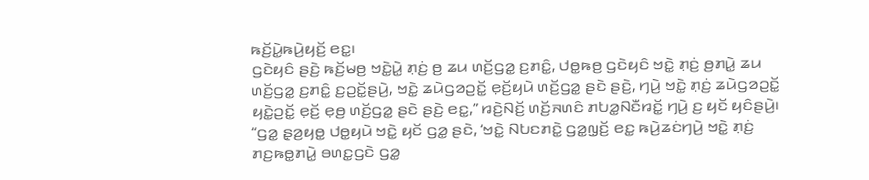ꤒꤢꤩ꤬ꤣꤧ꤭ꤒꤣꤧ꤬ꤟꤢꤩ꤬ ꤕꤢ꤭꤯
ꤞꤢꤧꤟꤢꤨ ꤔꤢꤧ꤬ ꤒꤢꤩ꤬ꤗꤥ꤬ ꤠꤢꤧ꤭ꤣꤧ꤭ ꤊ꤫ꤢꤦ꤬ ꤥ꤬ ꤘꤣ ꤛꤢꤩ꤬ꤞꤤ꤭ ꤢ꤬ꤊꤢꤨ꤭, ꤓꤥ꤭ꤒꤥ꤬ ꤞꤢꤧꤟꤢꤨ ꤠꤢꤧ꤭ ꤊ꤫ꤢꤦ꤬ ꤥ꤬ꤊꤣꤧ꤭ ꤘꤣ ꤛꤢꤩ꤬ꤞꤤ꤭ ꤢ꤬ꤊꤢꤨ꤭ ꤢ꤬ꤑꤢꤩ꤭ꤔꤣꤧ꤬, ꤠꤢꤧ꤭ ꤘꤣꤧꤞꤤꤑꤢꤩ꤭ ꤕ꤫ꤢꤩ꤬ꤟꤣꤧ ꤛꤢꤩ꤬ꤞꤤ꤭ ꤔꤢꤧ ꤔꤢꤧ꤬, ꤚꤣꤧ꤬ ꤠꤢꤧ꤭ ꤊ꤫ꤢꤦ꤬ ꤘꤣꤧꤞꤤꤑꤢꤩ꤭ ꤟꤢꤧ꤭ꤑꤢꤩ꤭ ꤕ꤫ꤢꤩ꤬ ꤕ꤫ꤥ꤬ ꤛꤢꤩ꤬ꤞꤤ꤭ ꤔꤢꤧ ꤔꤢꤧ꤬ ꤕꤢ꤭,” ꤙꤢꤧ꤬ꤡꤢꤩ꤬ ꤛꤢꤩ꤬ꤏꤛꤢꤨ ꤊꤝꤤ꤭ꤡꤢꤪꤙꤢꤩ꤭ ꤚꤣꤧ꤬ ꤢ꤬ ꤟꤢꤩ ꤟꤢꤨꤔꤣꤧ꤬꤯
“ꤞꤤ꤭ ꤔ꤫ꤤ꤬ꤟꤥ꤭ ꤓꤥ꤭ꤟꤣꤧ ꤠꤢꤧ꤭ ꤟꤢꤩ ꤞꤤ꤭ ꤔꤢꤧ, ‘ꤠꤢꤧ꤭ ꤡꤝꤢꤊꤢꤧ꤭ ꤞꤤ꤭ꤜ꤫ꤢꤩ꤬ ꤕꤢ꤭ ꤒꤣꤧ꤬ꤘꤢꤦꤚꤣꤧ꤬ ꤠꤢꤧ꤭ ꤊ꤫ꤢꤦ꤬ ꤊꤢ꤬ꤒꤥ꤭ꤊꤣꤧ꤭ ꤋꤛꤢ꤭ꤞꤢꤧ ꤞꤤ꤭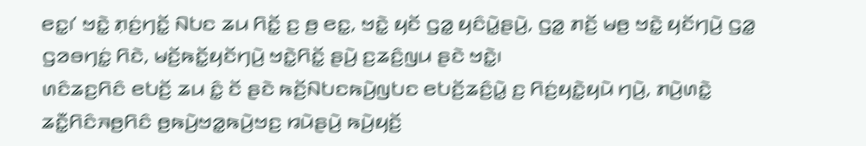ꤕꤢ꤭꤯’ ꤠꤢꤧ꤭ ꤊ꤫ꤢꤦ꤬ꤚꤢꤩ꤭ ꤡꤝꤢ ꤘꤣ ꤖꤢꤩ꤭ ꤢ꤬ ꤥ꤬ ꤕꤢ꤭, ꤠꤢꤧ꤭ ꤟꤢꤩ ꤞꤤ꤭ ꤟꤢꤨꤣꤧ꤭ꤔꤣꤧ꤬, ꤞꤤ꤭ ꤊꤢꤩ꤬ ꤗꤥ꤬ ꤠꤢꤧ꤭ ꤟꤢꤩꤚꤣꤧ꤬ ꤞꤤ꤭ ꤞꤤꤋꤚꤢꤦ꤭ ꤖꤢꤧ, ꤗꤢꤩ꤬ꤒꤢꤩ꤭ꤟꤢꤩꤚꤣꤧ꤬ ꤠꤢꤧ꤭ꤖꤢꤩ꤭ ꤔꤣꤧ꤬ ꤢ꤬ꤘꤢꤨ꤬ꤜꤣ ꤔꤢꤧ ꤠꤢꤧ꤭꤯
ꤛꤢꤨꤘꤢ꤬ꤖꤢꤨ ꤕꤝꤢꤩ꤬ ꤘꤣ ꤢꤨ꤭ ꤢꤩ ꤔꤢꤧ ꤒꤢꤩ꤬ꤡꤝꤢꤒꤣꤧ꤬ꤜꤝꤢ ꤕꤝꤢꤩ꤬ꤘꤢꤨ꤬ꤣꤧ꤭ ꤢ꤬ ꤖꤢꤦ꤬ꤟꤢꤧ꤭ꤟꤣꤧ ꤚꤣꤧ꤬, ꤊꤣꤧ꤬ꤛꤢꤧ꤭ ꤘꤢꤪ꤭ꤖꤢꤨꤏꤥ꤬ꤖꤢꤨ ꤥ꤬ꤒꤣꤧ꤬ꤠꤤ꤭ꤒꤣꤧ꤬ꤠꤢ꤬ ꤙꤣꤧꤔꤣꤧ꤬ ꤒꤣꤧ꤬ꤟꤢꤩ꤬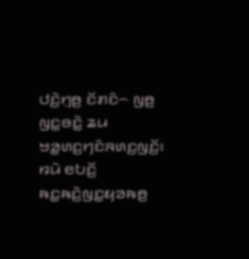ꤓꤢꤧ꤬ꤚ꤫ꤥ꤬ ꤢꤩꤊꤢꤨ꤮ ꤜꤥ꤬ ꤜꤢ꤭ꤋꤢꤧ꤭ ꤘꤣ ꤠꤤ꤭ꤛꤢ꤬ꤚꤢꤨꤏꤛꤢ꤬ꤜꤢꤩ꤬꤯ ꤙꤣꤧ ꤕꤝꤢꤩ꤬ ꤒꤢ꤭ꤒꤢꤧ꤬ꤜꤢ꤭ꤟꤤꤒꤥ꤬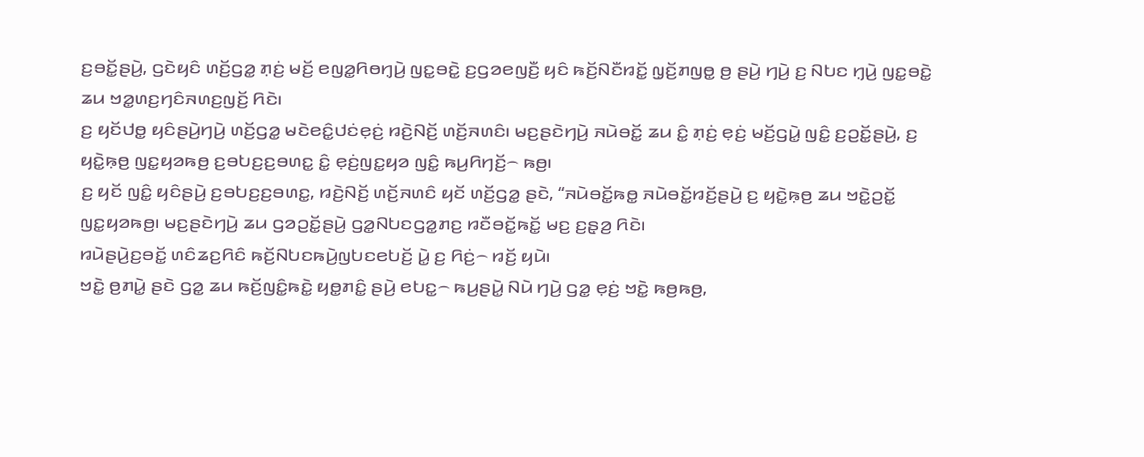ꤢ꤬ꤋꤢꤩ꤭ꤔꤣꤧ꤬, ꤞꤢꤧꤟꤢꤨ ꤛꤢꤩ꤬ꤞꤤ꤭ ꤊ꤫ꤢꤦ꤬ ꤗꤢꤩ꤬ ꤕꤜꤤ꤭ꤖꤥꤚ꤫ꤣꤧ꤬ ꤜꤢ꤭ꤋꤢꤧ꤭ ꤢ꤬ꤞꤤꤕꤜꤢꤪ꤬ ꤟꤢꤨ ꤒꤢꤩ꤬ꤡꤢꤪꤙꤢꤩ꤭ ꤜ꤫ꤢꤩ꤬ꤊꤜꤥ꤭ ꤥ꤬ ꤔꤣꤧ꤬ ꤚꤣꤧ꤬ ꤢ꤬ ꤡꤝꤢ ꤚ꤫ꤣꤧ꤬ ꤜꤢ꤭ꤋꤢꤧ꤭ ꤘꤣ ꤠꤤ꤭ꤛꤢ꤬ꤚꤢꤨꤏꤛꤢ꤬ꤜꤢꤩ꤬ ꤖꤢꤧ꤯
ꤢ꤬ ꤟꤢꤩꤓꤥ꤭ ꤟꤢꤨꤔꤣꤧ꤬ꤚꤣꤧ꤬ ꤛꤢꤩ꤬ꤞꤤ꤭ ꤗꤢꤧꤕꤢꤨ꤭ꤓꤢꤦꤕ꤫ꤢꤦ꤬ ꤙꤢꤧ꤬ꤡꤢꤩ꤬ ꤛꤢꤩ꤬ꤏꤛꤢꤨ꤯ ꤗꤢ꤬ꤔꤢꤧꤚꤣꤧ꤬ ꤏꤣꤧꤋꤢꤩ꤭ ꤘꤣ ꤢꤨ꤭ ꤊ꤫ꤢꤦ꤬ ꤕ꤫ꤢꤦ꤬ ꤗꤢꤩ꤬ꤞꤣꤧ꤭ ꤜꤢꤨ꤭ ꤢ꤬ꤑꤢꤩ꤭ꤔꤣꤧ꤬, ꤢ꤬ ꤟꤢꤧ꤭ꤒ꤫ꤥ꤬ ꤜꤢ꤭ꤟꤤꤒꤥ꤬ ꤢ꤬ꤋꤝꤢ꤬ꤢ꤬ꤋꤛꤢ꤭ ꤢꤨ꤭ ꤕ꤫ꤢꤦ꤬ꤜꤢ꤭ꤟꤤ ꤜꤢꤨ꤭ ꤒꤣ꤬ꤖꤚꤢꤩ꤬꤮ ꤒꤥ꤬꤯
ꤢ꤬ ꤟꤢꤩ ꤜꤢꤨ꤭ ꤟꤢꤨꤔꤣꤧ꤬ ꤢ꤬ꤋꤝꤢ꤬ꤢ꤬ꤋꤛꤢ꤭, ꤙꤢꤧ꤬ꤡꤢꤩ꤬ ꤛꤢꤩ꤬ꤏꤛꤢꤨ ꤟꤢꤩ ꤛꤢꤩ꤬ꤞꤤ꤭ ꤔꤢꤧ, “ꤏꤣꤧꤋꤢꤩ꤭ꤒꤥ꤭ ꤏꤣꤧꤋꤢꤩ꤭ꤙꤢꤩ꤬ꤔꤣꤧ꤬ ꤢ꤬ ꤟꤢꤧ꤭ꤒ꤫ꤥ꤬ ꤘꤣ ꤠꤢꤧ꤭ꤑꤢꤩ꤭ ꤜꤢ꤭ꤟꤤꤒꤥ꤬꤯ ꤗꤢ꤬ꤔꤢꤧꤚꤣꤧ꤬ ꤘꤣ ꤞꤤꤑꤢꤩ꤭ꤔꤣꤧ꤬ ꤞꤤ꤭ꤡꤝꤢꤞꤤ꤭ꤊꤢ꤬ ꤙꤢꤪꤋꤢꤩ꤭ꤒꤢꤩ꤭ ꤗꤢ꤬ ꤢ꤬ꤔ꤫ꤤ꤬ ꤖꤢꤧ꤯
ꤙꤣꤧꤔꤣꤧ꤬ꤢ꤬ꤋꤢꤩ꤭ ꤛꤢꤨꤘꤢ꤬ꤖꤢꤨ ꤒꤢꤩ꤬ꤡꤝꤢꤒꤣꤧ꤬ꤜꤝꤢꤕꤝꤢꤩ꤬ ꤣꤧ꤭ ꤢ꤬ ꤖꤢꤦ꤬꤮ ꤙꤢꤩ꤬ ꤟꤣꤧ꤯
ꤠꤢꤧ꤭ ꤥ꤬ꤊꤣꤧ꤭ ꤔꤢꤧ ꤞꤤ꤭ ꤘꤣ ꤒꤢꤩ꤬ꤜꤢꤨ꤭ꤒꤢꤧ꤭ ꤟꤥ꤭ꤊꤢꤨ꤭ ꤔꤣꤧ꤬ ꤕꤝꤢ꤭꤮ ꤒꤣ꤬ꤔꤣꤧ꤭ ꤡꤣꤧ ꤚꤣꤧ꤬ ꤞꤤ꤭ ꤕ꤫ꤢꤦ꤬ ꤠꤢꤧ꤭ ꤒꤥ꤬ꤒꤥ꤬,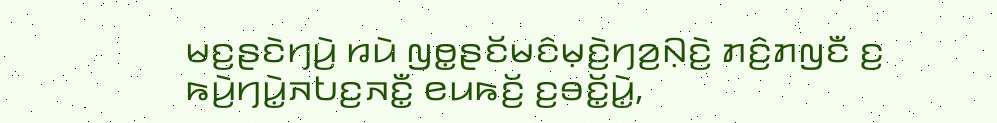ꤗꤢ꤬ꤔꤢꤧꤚꤣꤧ꤬ ꤙꤣꤧ ꤜꤥ꤭ꤔꤢꤩꤗꤢꤨꤗ꤫ꤢꤧ꤬ꤚꤤ꤬ꤡ꤫ꤢꤧ꤬ ꤊꤢꤨ꤬ꤊꤜꤢꤪ ꤢ꤬ ꤒꤣꤧ꤬ꤚꤣꤧ꤭ꤏꤝꤢ꤬ꤏꤢꤪ꤭ ꤕꤣꤒꤢꤩ꤬ ꤢ꤬ꤋꤢꤩ꤭ꤣꤧ꤭,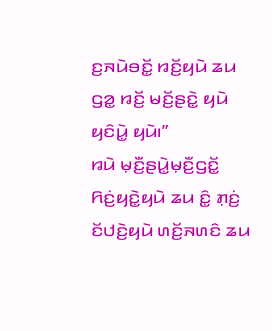ꤢ꤬ꤏꤣꤧꤋꤢꤩ꤭ ꤙꤢꤩ꤬ꤟꤣꤧ ꤘꤣ ꤞꤤ꤭ ꤙꤢꤩ꤬ ꤗꤢꤩ꤬ꤔꤢꤧ꤭ ꤟꤣꤧ ꤟꤢꤨꤣꤧ꤭ ꤟꤣꤧ꤯”
ꤙꤣꤧ ꤗ꤫ꤢꤪ꤬ꤔꤣꤧ꤭ꤗ꤫ꤢꤪ꤬ꤞꤢꤩ꤭ ꤖꤢꤦ꤬ꤟꤢꤧ꤭ꤟꤣꤧ ꤘꤣ ꤢꤨ꤭ ꤊ꤫ꤢꤦ꤬ ꤢꤩꤓꤢꤧ꤬ꤟꤣꤧ ꤛꤢꤩ꤬ꤏꤛꤢꤨ ꤘꤣ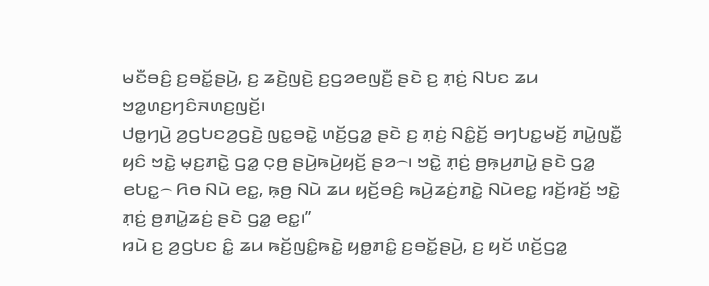ꤗꤢꤪꤋꤢꤨ꤬ ꤢ꤬ꤋꤢꤩ꤭ꤔꤣꤧ꤬, ꤢ꤬ ꤘꤢꤧ꤬ꤜꤢꤧ꤬ ꤢ꤬ꤞꤤꤕꤜꤢꤪ꤬ ꤔꤢꤧ ꤢ꤬ ꤊ꤫ꤢꤦ꤬ ꤡꤝꤢ ꤘꤣ ꤠꤤ꤭ꤛꤢ꤬ꤚꤢꤨꤏꤛꤢ꤬ꤜꤢꤩ꤬꤯
ꤓꤥ꤭ꤚꤣꤧ꤬ ꤤ꤬ꤞꤝꤢꤤ꤬ꤞꤢꤧ꤬ ꤜꤢ꤭ꤋꤢꤧ꤭ ꤛꤢꤩ꤬ꤞꤤ꤭ ꤔꤢꤧ ꤢ꤬ ꤊ꤫ꤢꤦ꤬ ꤡꤢꤨ꤭ꤢꤩ꤬ ꤋꤚꤝꤢ꤭ꤗꤢꤩ꤬ ꤊꤣꤧ꤭ꤜꤢꤪ꤭ ꤟꤢꤨ ꤠꤢꤧ꤭ ꤗ꤫ꤢ꤬ꤊꤢꤧ꤭ ꤞꤤ꤭ ꤍ꤫ꤥ꤬ ꤔꤣꤧ꤬ꤒꤣꤧ꤬ꤟꤢꤩ꤬ ꤔꤤ꤮꤯ ꤠꤢꤧ꤭ ꤊ꤫ꤢꤦ꤬ ꤥ꤬ꤒ꤫ꤣ꤬ꤊꤣꤧ꤭ ꤔꤢꤧ ꤞꤤ꤭ ꤕꤝꤢ꤭꤮ ꤖꤥ ꤡꤣꤧ ꤕꤢ꤭, ꤒ꤫ꤥ꤬ ꤡꤣꤧ ꤘꤣ ꤟꤢꤩ꤬ꤋꤢꤨ꤬ ꤒꤣꤧ꤬ꤘꤢꤦ꤬ꤊꤢꤧ꤭ ꤡꤣꤧꤕꤢ꤭ ꤙꤢꤩ꤬ꤙꤢꤩ꤬ ꤠꤢꤧ꤭ ꤊ꤫ꤢꤦ꤬ ꤥ꤬ꤊꤣꤧ꤭ꤘꤢꤦ꤬ ꤔꤢꤧ ꤞꤤ꤭ ꤕꤢ꤭꤯”
ꤙꤣꤧ ꤢ꤬ ꤤ꤬ꤞꤝꤢ ꤢꤨ꤭ ꤘꤣ ꤒꤢꤩ꤬ꤜꤢꤨ꤭ꤒꤢꤧ꤭ ꤟꤥ꤭ꤊꤢꤨ꤭ ꤢ꤬ꤋꤢꤩ꤭ꤔꤣꤧ꤬, ꤢ꤬ ꤟꤢꤩ ꤛꤢꤩ꤬ꤞꤤ꤭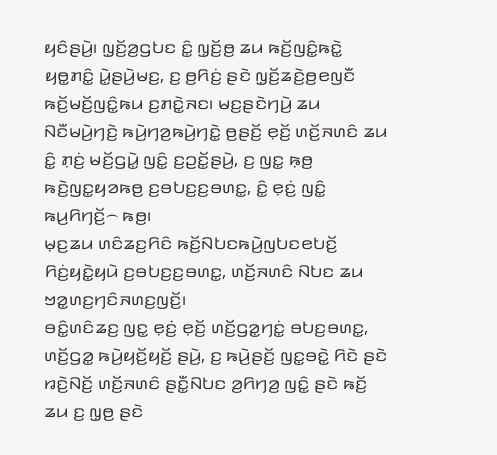ꤟꤢꤨꤔꤣꤧ꤬꤯ ꤜ꤫ꤢꤩ꤬ꤤ꤬ꤞꤝꤢ ꤢꤨ꤭ ꤜ꤫ꤢꤩ꤬ꤥ꤬ ꤘꤣ ꤒꤢꤩ꤬ꤜꤢꤨ꤭ꤒꤢꤧ꤭ ꤟꤥ꤭ꤊꤢꤨ꤭ ꤣꤧ꤭ꤔꤣꤧ꤬ꤗꤢ꤬, ꤢ꤬ ꤥ꤬ꤖꤢꤦ꤬ ꤔꤢꤧ ꤜ꤫ꤢꤩ꤬ꤘꤢꤧ꤬ꤥ꤬ꤕꤜꤢꤪ ꤒꤢꤩ꤬ꤗꤢꤩ꤬ꤜꤢꤨ꤭ꤒꤣ ꤢ꤬ꤊꤢꤧ꤭ꤏꤢ꤯ ꤗꤢ꤬ꤔꤢꤧꤚꤣꤧ꤬ ꤘꤣ ꤡꤢꤪꤗꤣꤧ꤬ꤚꤢꤧ꤬ ꤒꤣꤧ꤬ꤚꤤ꤬ꤒꤣꤧ꤬ꤚꤢꤧ꤭ ꤥ꤬ꤔꤢꤩ꤬ ꤕ꤫ꤢꤩ꤬ ꤛꤢꤩ꤬ꤏꤛꤢꤨ ꤘꤣ ꤢꤨ꤭ ꤊ꤫ꤢꤦ꤬ ꤗꤢꤩ꤬ꤞꤣꤧ꤭ ꤜꤢꤨ꤭ ꤢ꤬ꤑꤢꤩ꤭ꤔꤣꤧ꤬, ꤢ꤬ ꤜꤢ꤭ ꤒ꤫ꤥ꤬ ꤒꤢꤧ꤬ꤜꤢ꤭ꤟꤤꤒꤥ꤬ ꤢ꤬ꤋꤝꤢ꤬ꤢ꤬ꤋꤛꤢ꤭, ꤢꤨ꤭ ꤕ꤫ꤢꤦ꤬ ꤜꤢꤨ꤭ ꤒꤣ꤬ꤖꤚꤢꤩ꤬꤮ ꤒꤥ꤬꤯
ꤗ꤫ꤢ꤬ꤘꤣ ꤛꤢꤨꤘꤢ꤬ꤖꤢꤨ ꤒꤢꤩ꤬ꤡꤝꤢꤒꤣꤧ꤬ꤜꤝꤢꤕꤝꤢꤩ꤬ ꤖꤢꤦ꤬ꤟꤢꤧ꤭ꤟꤣꤧ ꤢ꤬ꤋꤝꤢ꤬ꤢ꤬ꤋꤛꤢ꤭, ꤛꤢꤩ꤬ꤏꤛꤢꤨ ꤡꤝꤢ ꤘꤣ ꤠꤤ꤭ꤛꤢ꤬ꤚꤢꤨꤏꤛꤢ꤬ꤜꤢꤩ꤬꤯
ꤋꤢꤨ꤭ꤛꤢꤨꤘꤢ꤬ ꤜꤢ꤭ ꤕ꤫ꤢꤦ꤬ ꤕ꤫ꤢꤩ꤬ ꤛꤢꤩ꤬ꤞꤤ꤭ꤚꤢꤦ꤭ ꤋꤝꤢ꤬ꤋꤛꤢ꤭, ꤛꤢꤩ꤬ꤞꤤ꤭ ꤒꤣꤧ꤬ꤟꤢꤩ꤬ꤟꤢꤩ꤬ ꤔꤣꤧ꤬, ꤢ꤬ ꤒꤣꤧ꤬ꤔꤢꤩ꤬ ꤜꤢ꤭ꤋꤢꤧ꤭ ꤖꤢꤧ ꤔꤢꤧ ꤙꤢꤧ꤬ꤡꤢꤩ꤬ ꤛꤢꤩ꤬ꤏꤛꤢꤨ ꤔꤢꤪ꤭ꤡꤝꤢ ꤤ꤬ꤖꤚꤤ꤬ ꤜꤢꤨ꤭ ꤔꤢꤧ ꤒꤢꤩ꤬ ꤘꤣ ꤢ꤬ ꤜ꤫ꤥ꤬ ꤔꤢꤧ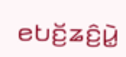ꤕꤝꤢꤩ꤬ꤘꤢꤨ꤬ꤣꤧ꤭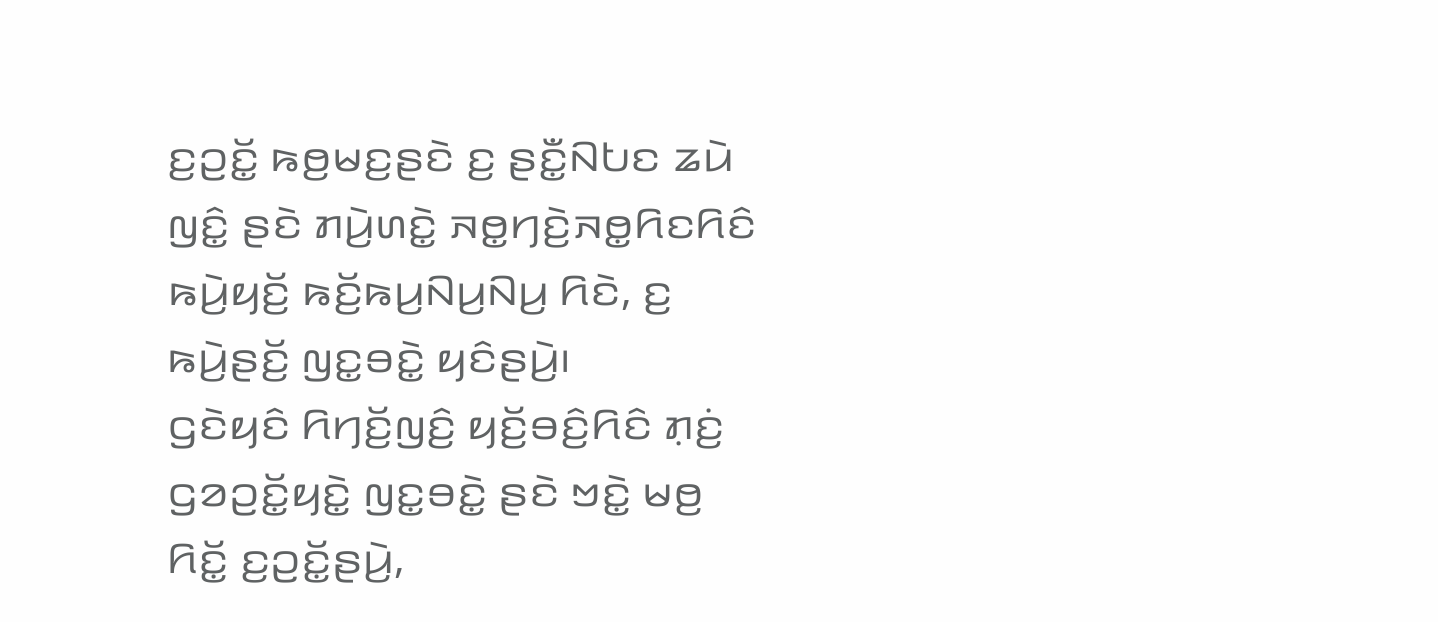ꤢ꤬ꤑꤢꤩ꤭ ꤒꤥ꤬ꤗꤢ꤬ꤔꤢꤧ ꤢ꤬ ꤔꤢꤪ꤭ꤡꤝꤢ ꤘꤣꤧ ꤜꤢꤨ꤭ ꤔꤢꤧ ꤊꤣꤧ꤬ꤛꤢꤧ꤭ ꤏꤥ꤭ꤚꤢꤧ꤬ꤏꤥ꤭ꤖꤢꤖꤢꤨ ꤒꤣꤧ꤬ꤟꤢꤩ꤬ ꤒꤢꤩ꤬ꤒꤣ꤬ꤡꤣ꤬ꤡꤣ꤬ ꤖꤢꤧ, ꤢ꤬ ꤒꤣꤧ꤬ꤔꤢꤩ꤬ ꤜꤢ꤭ꤋꤢꤧ꤭ ꤟꤢꤨꤔꤣꤧ꤬꤯
ꤞꤢꤧꤟꤢꤨ ꤖꤚꤢꤩ꤬ꤜꤢꤨ꤬ ꤟꤢꤩ꤬ꤋꤢꤨ꤬ꤖꤢꤨ ꤊ꤫ꤢꤦ꤬ ꤞꤤꤑꤢꤩ꤭ꤟꤢꤧ꤭ ꤜꤢ꤭ꤋꤢꤧ꤭ ꤔꤢꤧ ꤠꤢꤧ꤭ ꤗꤥ꤬ ꤖꤢꤩ꤭ ꤢ꤬ꤑꤢꤩ꤭ꤔꤣꤧ꤬,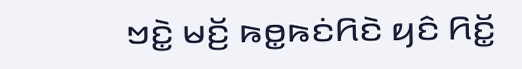ꤠꤢꤧ꤭ ꤗꤢꤩ꤬ ꤒꤥ꤭ꤒꤢꤦꤖꤢꤧ ꤟꤢꤨ ꤖꤢꤩ꤭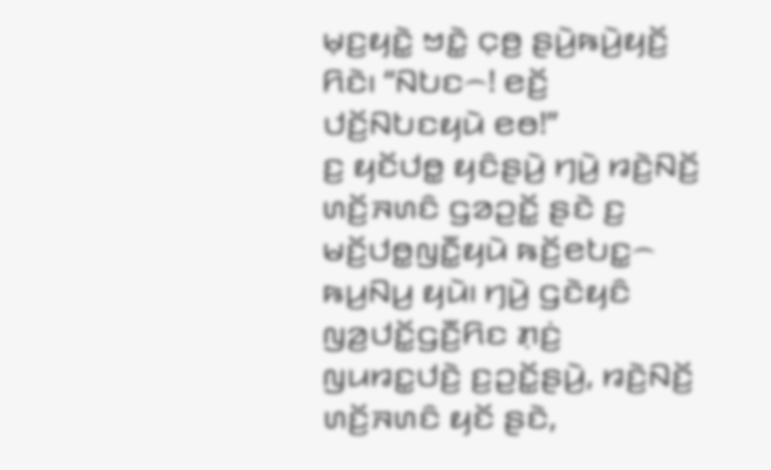ꤗ꤫ꤢ꤬ꤟꤢꤧ꤭ ꤠꤢꤧ꤭ ꤍ꤫ꤥ꤬ ꤔꤣꤧ꤬ꤒꤣꤧ꤬ꤟꤢꤩ꤬ ꤖꤢꤧ꤯ “ꤡꤝꤢ꤮! ꤕꤢꤩ꤬ ꤓꤢꤩ꤬ꤡꤝꤢꤟꤣꤧ ꤕꤥ!”
ꤢ꤬ ꤟꤢꤩꤓꤥ꤭ ꤟꤢꤨꤔꤣꤧ꤬ ꤚꤣꤧ꤬ ꤙꤢꤧ꤬ꤡꤢꤩ꤬ ꤛꤢꤩ꤬ꤏꤛꤢꤨ ꤞꤤꤑꤢꤩ꤭ ꤔꤢꤧ ꤢ꤬ ꤗꤢꤩ꤬ꤓꤥ꤭ꤜꤢꤪ꤭ꤟꤣꤧ ꤒꤢꤩ꤬ꤕꤝꤢ꤭꤮ ꤒꤣ꤬ꤡꤣ꤬ ꤟꤣꤧ꤯ ꤚꤣꤧ꤬ ꤞꤢꤧꤟꤢꤨ ꤜꤤ꤬ꤓꤢꤩ꤭ꤞꤢꤪ꤬ꤖꤢ ꤊ꤫ꤢꤦ꤬ ꤜꤣꤙꤢ꤭ꤓꤢꤧ꤬ ꤢ꤬ꤑꤢꤩ꤭ꤔꤣꤧ꤬, ꤙꤢꤧ꤬ꤡꤢꤩ꤬ ꤛꤢꤩ꤬ꤏꤛꤢꤨ ꤟꤢꤩ ꤔꤢꤧ,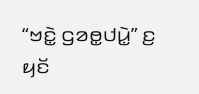“ꤠꤢꤧ꤭ ꤞꤤꤥ꤭ꤓꤣꤧ꤭” ꤢ꤬ ꤟꤢꤩ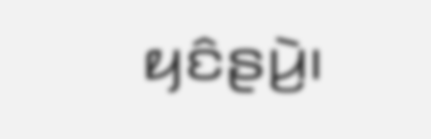ꤟꤢꤨꤔꤣꤧ꤬꤯